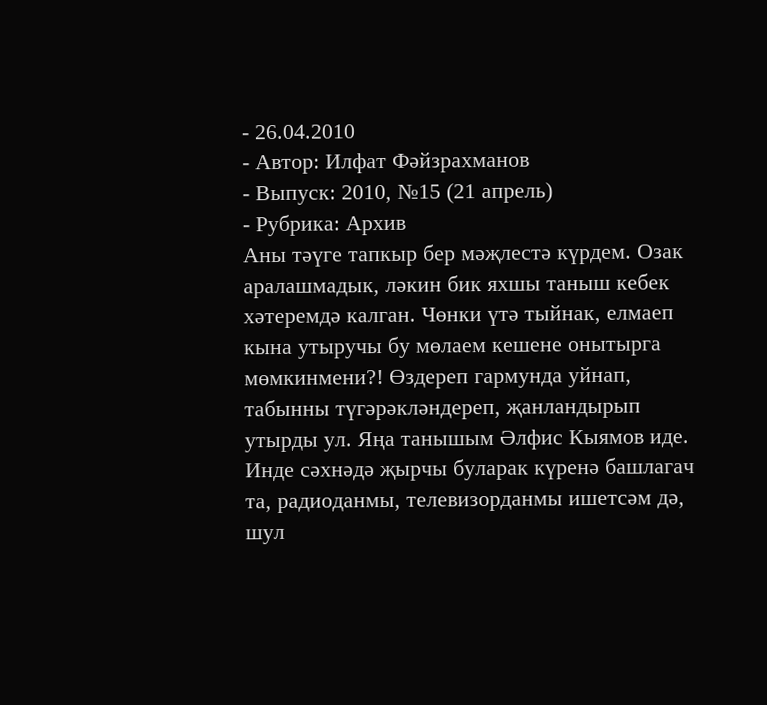- 26.04.2010
- Автор: Илфат Фәйзрахманов
- Выпуск: 2010, №15 (21 апрель)
- Рубрика: Архив
Аны тәүге тапкыр бер мәҗлестә күрдем. Озак аралашмадык, ләкин бик яхшы таныш кебек хәтеремдә калган. Чөнки үтә тыйнак, елмаеп кына утыручы бу мөлаем кешене онытырга мөмкинмени?! Өздереп гармунда уйнап, табынны түгәрәкләндереп, җанландырып утырды ул. Яңа танышым Әлфис Кыямов иде. Инде сәхнәдә җырчы буларак күренә башлагач та, радиоданмы, телевизорданмы ишетсәм дә, шул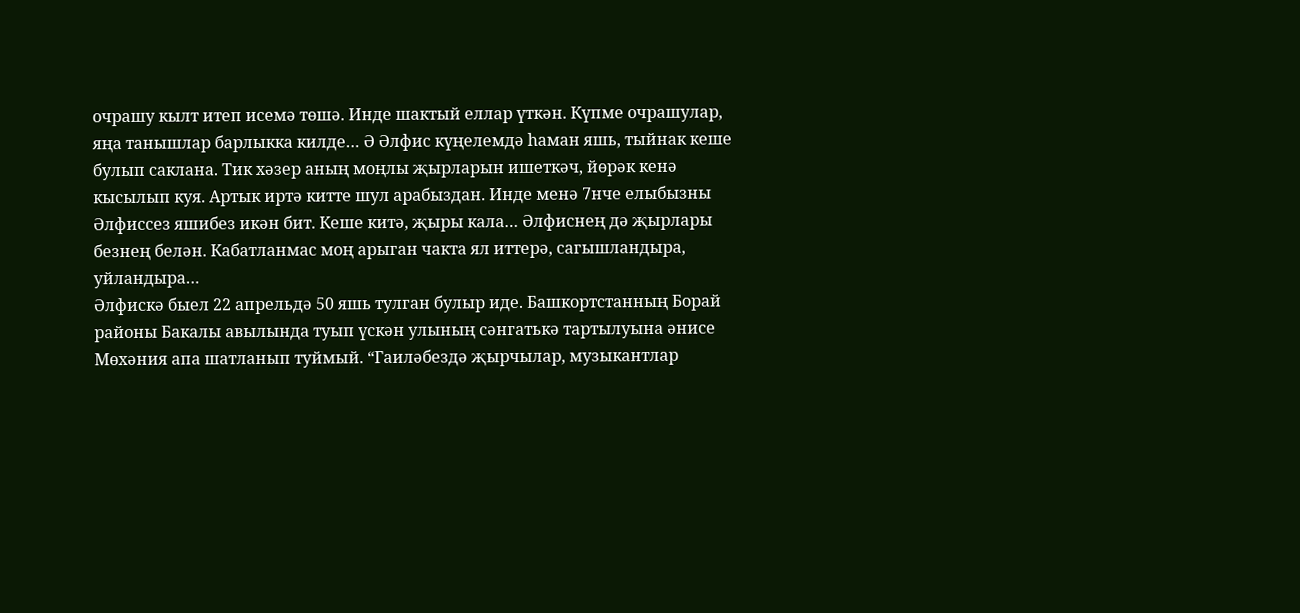очрашу кылт итеп исемә төшә. Инде шактый еллар үткән. Күпме очрашулар, яңа танышлар барлыкка килде… Ә Әлфис күңелемдә һаман яшь, тыйнак кеше булып саклана. Тик хәзер аның моңлы җырларын ишеткәч, йөрәк кенә кысылып куя. Артык иртә китте шул арабыздан. Инде менә 7нче елыбызны Әлфиссез яшибез икән бит. Кеше китә, җыры кала… Әлфиснең дә җырлары безнең белән. Кабатланмас моң арыган чакта ял иттерә, сагышландыра, уйландыра…
Әлфискә быел 22 апрельдә 50 яшь тулган булыр иде. Башкортстанның Борай районы Бакалы авылында туып үскән улының сәнгатькә тартылуына әнисе Мөхәния апа шатланып туймый. “Гаиләбездә җырчылар, музыкантлар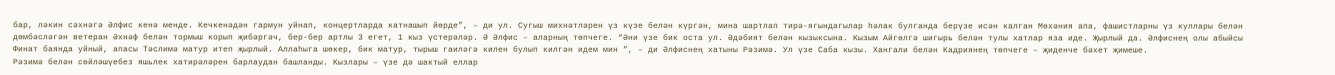бар, ләкин сәхнәгә Әлфис кенә менде. Кечкенәдән гармун уйнап, концертларда катнашып йөрде”, – ди ул. Сугыш михнәтләрен үз күзе белән күргән, мина шартлап тирә-ягындагылар һәлак булганда берүзе исән калган Мөхәния апа, фашистларны үз куллары белән дөмбәсләгән ветеран Әхнәф белән тормыш корып җибәргәч, бер-бер артлы 3 егет, 1 кыз үстерәләр. Ә Әлфис – аларның төпчеге. “Әни үзе бик оста ул. Әдәбият белән кызыксына. Кызым Айгөлгә шигырь белән тулы хатлар яза иде. Җырлый да. Әлфиснең олы абыйсы Финат баянда уйный, апасы Тәслимә матур итеп җырлый. Аллаһыга шөкер, бик матур, тырыш гаиләгә килен булып килгән идем мин ”, – ди Әлфиснең хатыны Рәзимә. Ул үзе Саба кызы. Хангали белән Кадриянең төпчеге – җиденче бәхет җимеше.
Рәзимә белән сөйләшүебез яшьлек хатирәләрен барлаудан башланды. Кызлары – үзе дә шактый еллар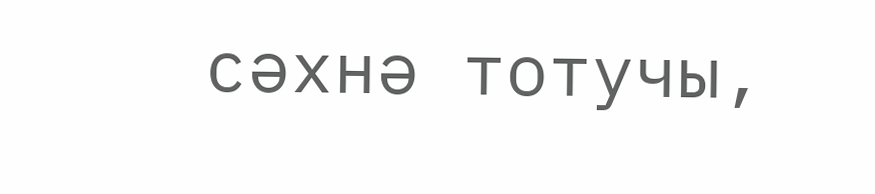сәхнә тотучы,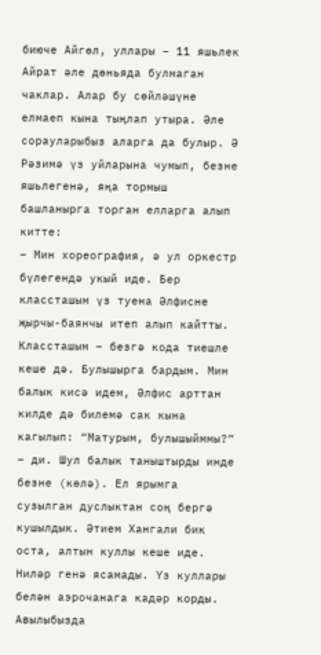биюче Айгөл, уллары – 11 яшьлек Айрат әле дөньяда булмаган чаклар. Алар бу сөйләшүне елмаеп кына тыңлап утыра. Әле сорауларыбыз аларга да булыр. Ә Рәзимә үз уйларына чумып, безне яшьлегенә, яңа тормыш башланырга торган елларга алып китте:
– Мин хореография, ә ул оркестр бүлегендә укый иде. Бер классташым үз туена Әлфисне җырчы-баянчы итеп алып кайтты. Классташым – безгә кода тиешле кеше дә. Булышырга бардым. Мин балык кисә идем, Әлфис арттан килде дә билемә сак кына кагылып: “Матурым, булышыйммы?” – ди. Шул балык таныштырды инде безне (көлә). Ел ярымга сузылган дуслыктан соң бергә кушылдык. Әтием Хангали бик оста, алтын куллы кеше иде. Ниләр генә ясамады. Үз куллары белән аэрочанага кадәр корды. Авылыбызда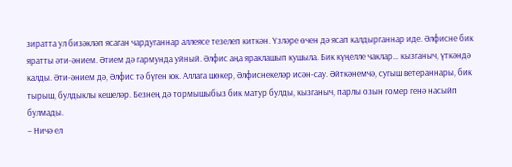зиратта ул бизәкләп ясаган чардуганнар аллеясе тезелеп киткән. Үзләре өчен дә ясап калдырганнар иде. Әлфисне бик яратты әти-әнием. Әтием дә гармунда уйный. Әлфис аңа яраклашып кушыла. Бик күңелле чаклар… кызганыч, үткәндә калды. Әти-әнием дә, Әлфис тә бүген юк. Аллага шөкер, Әлфиснекеләр исән-сау. Әйткәнемчә, сугыш ветераннары, бик тырыш, булдыклы кешеләр. Безнең дә тормышыбыз бик матур булды, кызганыч, парлы озын гомер генә насыйп булмады.
– Ничә ел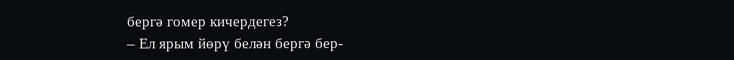бергә гомер кичердегез?
– Ел ярым йөрү белән бергә бер-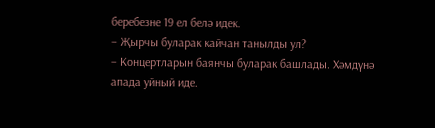беребезне 19 ел белә идек.
– Җырчы буларак кайчан танылды ул?
– Концертларын баянчы буларак башлады. Хәмдүнә апада уйный иде.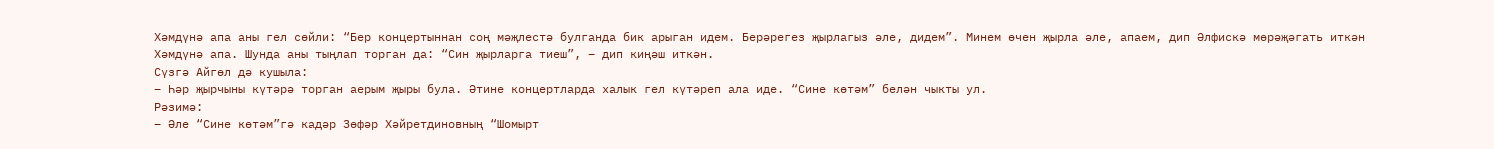Хәмдүнә апа аны гел сөйли: “Бер концертыннан соң мәҗлестә булганда бик арыган идем. Берәрегез җырлагыз әле, дидем”. Минем өчен җырла әле, апаем, дип Әлфискә мөрәҗәгать иткән Хәмдүнә апа. Шунда аны тыңлап торган да: “Син җырларга тиеш”, – дип киңәш иткән.
Сүзгә Айгөл дә кушыла:
– Һәр җырчыны күтәрә торган аерым җыры була. Әтине концертларда халык гел күтәреп ала иде. “Сине көтәм” белән чыкты ул.
Рәзимә:
– Әле “Сине көтәм”гә кадәр Зөфәр Хәйретдиновның “Шомырт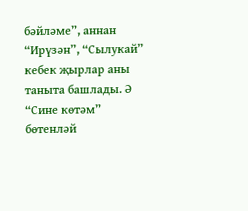бәйләме”, аннан “Ирүзән”, “Сылукай” кебек җырлар аны таныта башлады. Ә “Сине көтәм” бөтенләй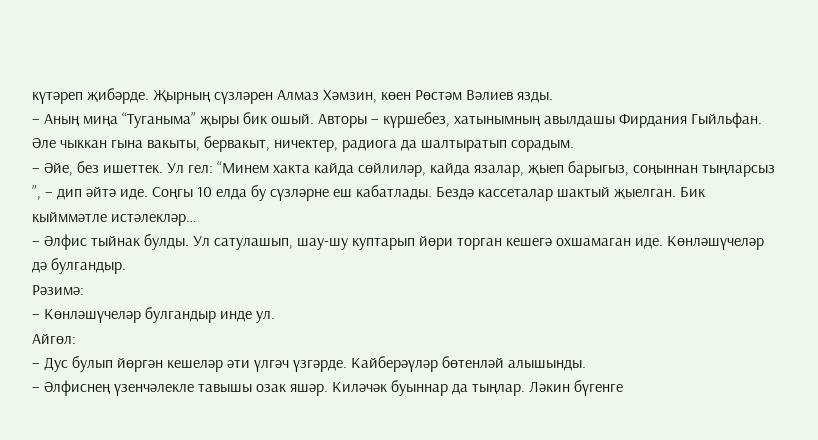күтәреп җибәрде. Җырның сүзләрен Алмаз Хәмзин, көен Рөстәм Вәлиев язды.
– Аның миңа “Туганыма” җыры бик ошый. Авторы – күршебез, хатынымның авылдашы Фирдания Гыйльфан. Әле чыккан гына вакыты, бервакыт, ничектер, радиога да шалтыратып сорадым.
– Әйе, без ишеттек. Ул гел: “Минем хакта кайда сөйлиләр, кайда язалар, җыеп барыгыз, соңыннан тыңларсыз ”, – дип әйтә иде. Соңгы 10 елда бу сүзләрне еш кабатлады. Бездә кассеталар шактый җыелган. Бик кыйммәтле истәлекләр…
– Әлфис тыйнак булды. Ул сатулашып, шау-шу куптарып йөри торган кешегә охшамаган иде. Көнләшүчеләр дә булгандыр.
Рәзимә:
– Көнләшүчеләр булгандыр инде ул.
Айгөл:
– Дус булып йөргән кешеләр әти үлгәч үзгәрде. Кайберәүләр бөтенләй алышынды.
– Әлфиснең үзенчәлекле тавышы озак яшәр. Киләчәк буыннар да тыңлар. Ләкин бүгенге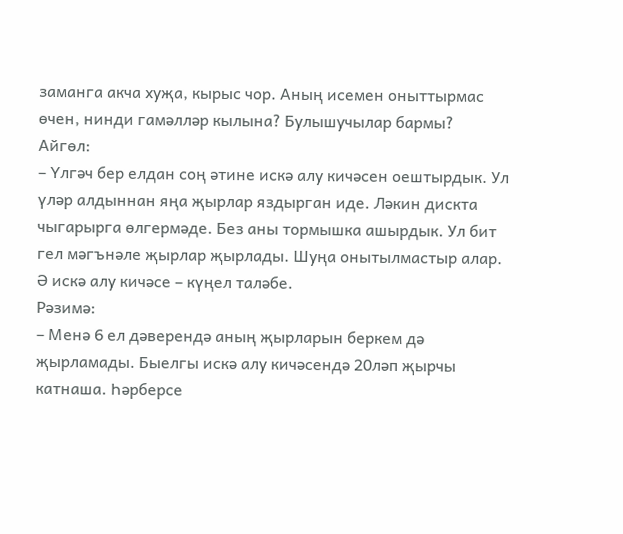заманга акча хуҗа, кырыс чор. Аның исемен оныттырмас өчен, нинди гамәлләр кылына? Булышучылар бармы?
Айгөл:
– Үлгәч бер елдан соң әтине искә алу кичәсен оештырдык. Ул үләр алдыннан яңа җырлар яздырган иде. Ләкин дискта чыгарырга өлгермәде. Без аны тормышка ашырдык. Ул бит гел мәгънәле җырлар җырлады. Шуңа онытылмастыр алар. Ә искә алу кичәсе – күңел таләбе.
Рәзимә:
– Менә 6 ел дәверендә аның җырларын беркем дә җырламады. Быелгы искә алу кичәсендә 20ләп җырчы катнаша. Һәрберсе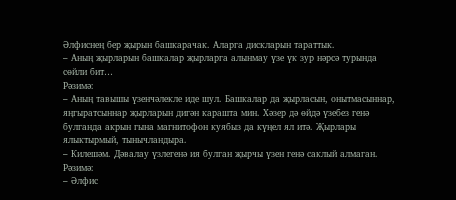Әлфиснең бер җырын башкарачак. Аларга дискларын тараттык.
– Аның җырларын башкалар җырларга алынмау үзе үк зур нәрсә турында сөйли бит…
Рәзимә:
– Аның тавышы үзенчәлекле иде шул. Башкалар да җырласын, онытмасыннар, яңгыратсыннар җырларын дигән карашта мин. Хәзер дә өйдә үзебез генә булганда акрын гына магнитофон куябыз да күңел ял итә. Җырлары ялыктырмый, тынычландыра.
– Килешәм. Дәвалау үзлегенә ия булган җырчы үзен генә саклый алмаган.
Рәзимә:
– Әлфис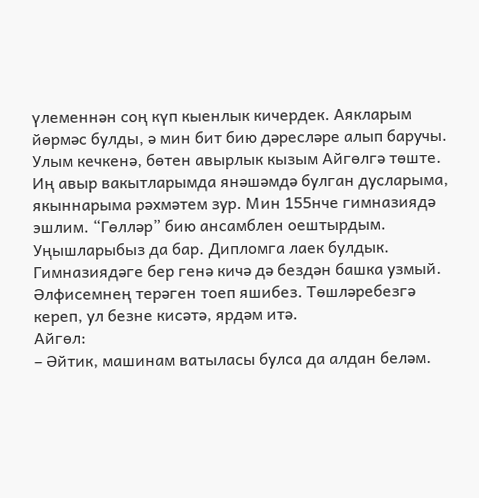үлеменнән соң күп кыенлык кичердек. Аякларым йөрмәс булды, ә мин бит бию дәресләре алып баручы. Улым кечкенә, бөтен авырлык кызым Айгөлгә төште. Иң авыр вакытларымда янәшәмдә булган дусларыма, якыннарыма рәхмәтем зур. Мин 155нче гимназиядә эшлим. “Гөлләр” бию ансамблен оештырдым. Уңышларыбыз да бар. Дипломга лаек булдык. Гимназиядәге бер генә кичә дә бездән башка узмый.
Әлфисемнең терәген тоеп яшибез. Төшләребезгә кереп, ул безне кисәтә, ярдәм итә.
Айгөл:
– Әйтик, машинам ватыласы булса да алдан беләм.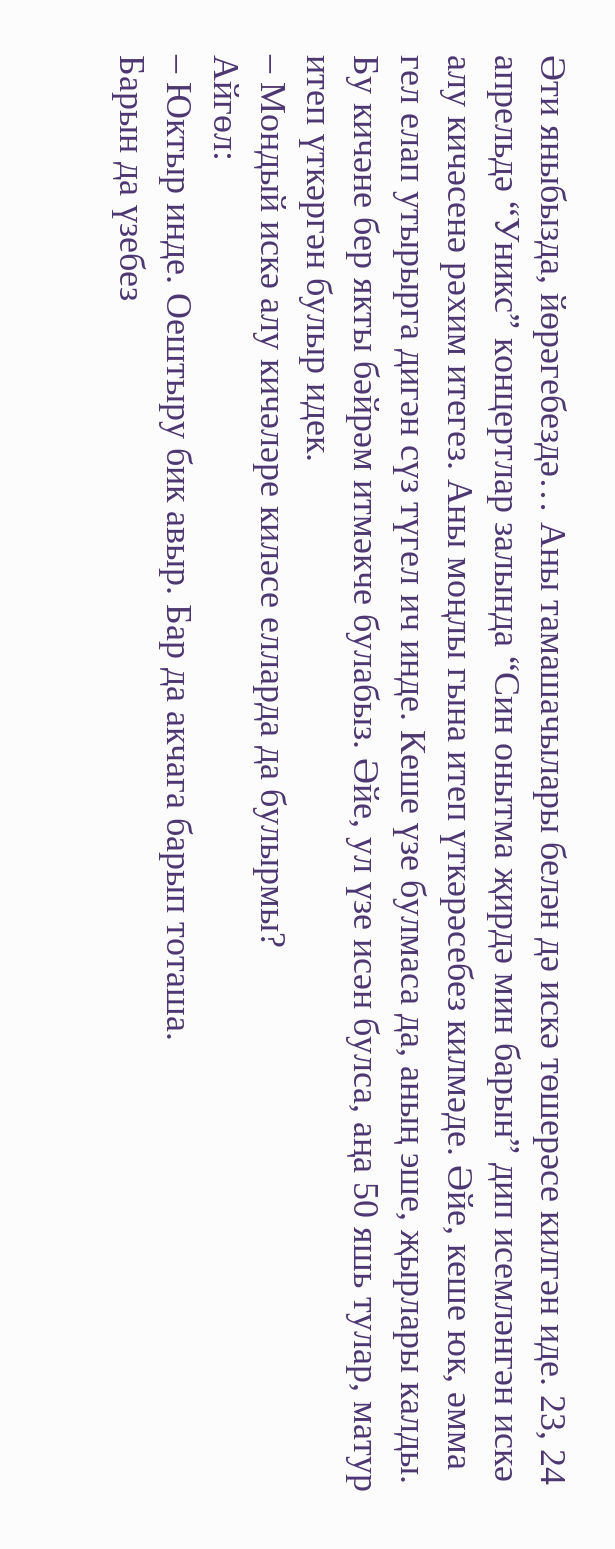Әти яныбызда, йөрәгебездә… Аны тамашачылары белән дә искә төшерәсе килгән иде. 23, 24 апрельдә “Уникс” концертлар залында “Син онытма җирдә мин барын” дип исемләнгән искә алу кичәсенә рәхим итегез. Аны моңлы гына итеп үткәрәсебез килмәде. Әйе, кеше юк, әмма гел елап утырырга дигән сүз түгел ич инде. Кеше үзе булмаса да, аның эше, җырлары калды. Бу кичәне бер якты бәйрәм итмәкче булабыз. Әйе, ул үзе исән булса, аңа 50 яшь тулар, матур итеп үткәргән булыр идек.
– Мондый искә алу кичәләре киләсе елларда да булырмы?
Айгөл:
– Юктыр инде. Оештыру бик авыр. Бар да акчага барып тоташа.
Барын да үзебез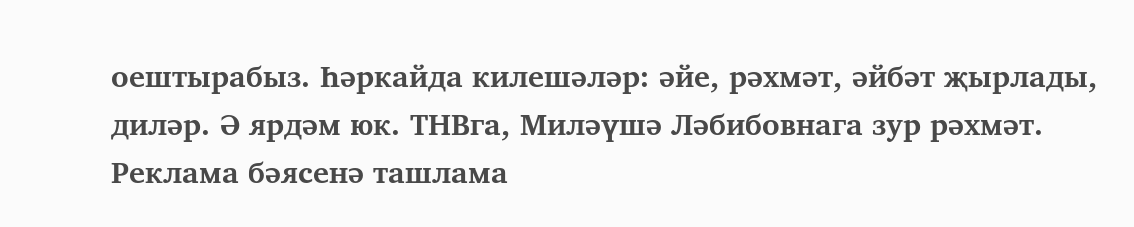оештырабыз. Һәркайда килешәләр: әйе, рәхмәт, әйбәт җырлады, диләр. Ә ярдәм юк. ТНВга, Миләүшә Ләбибовнага зур рәхмәт. Реклама бәясенә ташлама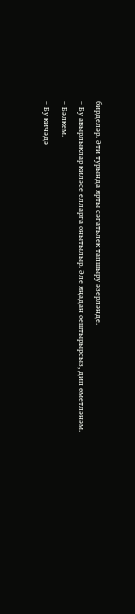бирделәр. Әти турында ярты сәгатьлек тапшыру әзерләнде.
– Бу авырлыклар киләсе елларга онытылыр. Әле яңадан оештырырсыз, дип өметләнәм.
– Бәлкем.
– Бу кичәдә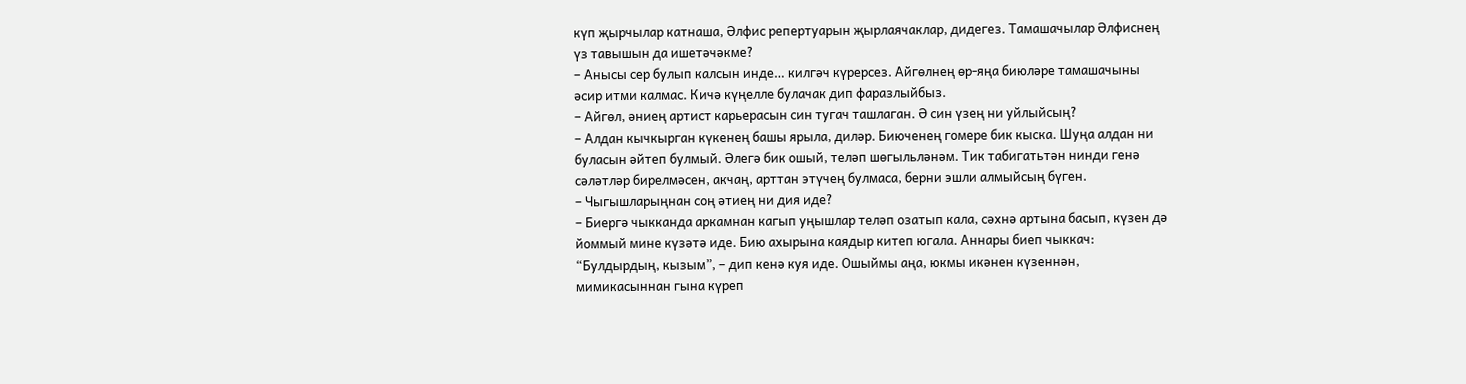күп җырчылар катнаша, Әлфис репертуарын җырлаячаклар, дидегез. Тамашачылар Әлфиснең үз тавышын да ишетәчәкме?
– Анысы сер булып калсын инде… килгәч күрерсез. Айгөлнең өр-яңа биюләре тамашачыны әсир итми калмас. Кичә күңелле булачак дип фаразлыйбыз.
– Айгөл, әниең артист карьерасын син тугач ташлаган. Ә син үзең ни уйлыйсың?
– Алдан кычкырган күкенең башы ярыла, диләр. Биюченең гомере бик кыска. Шуңа алдан ни буласын әйтеп булмый. Әлегә бик ошый, теләп шөгыльләнәм. Тик табигатьтән нинди генә сәләтләр бирелмәсен, акчаң, арттан этүчең булмаса, берни эшли алмыйсың бүген.
– Чыгышларыңнан соң әтиең ни дия иде?
– Биергә чыкканда аркамнан кагып уңышлар теләп озатып кала, сәхнә артына басып, күзен дә йоммый мине күзәтә иде. Бию ахырына каядыр китеп югала. Аннары биеп чыккач: “Булдырдың, кызым”, – дип кенә куя иде. Ошыймы аңа, юкмы икәнен күзеннән, мимикасыннан гына күреп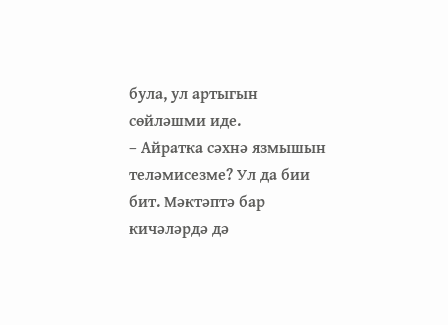була, ул артыгын сөйләшми иде.
– Айратка сәхнә язмышын теләмисезме? Ул да бии бит. Мәктәптә бар кичәләрдә дә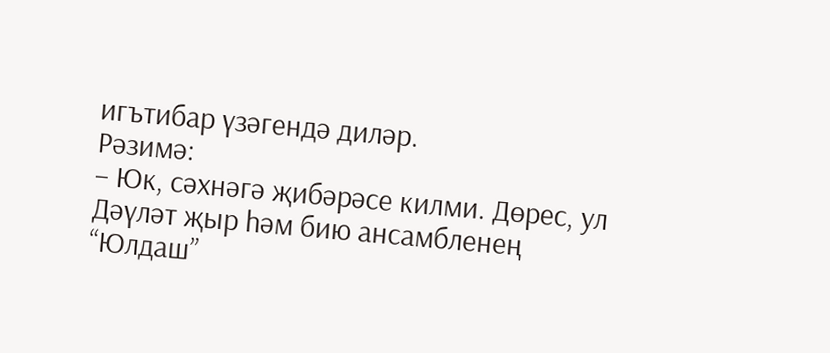игътибар үзәгендә диләр.
Рәзимә:
– Юк, сәхнәгә җибәрәсе килми. Дөрес, ул Дәүләт җыр һәм бию ансамбленең “Юлдаш”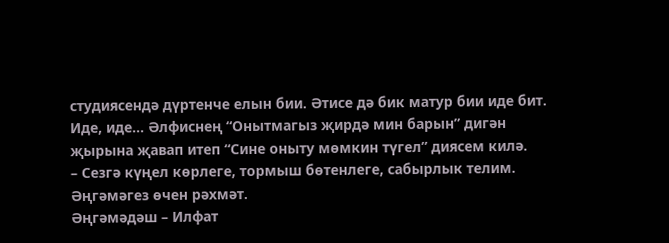студиясендә дүртенче елын бии. Әтисе дә бик матур бии иде бит. Иде, иде… Әлфиснең “Онытмагыз җирдә мин барын” дигән җырына җавап итеп “Сине оныту мөмкин түгел” диясем килә.
– Сезгә күңел көрлеге, тормыш бөтенлеге, сабырлык телим. Әңгәмәгез өчен рәхмәт.
Әңгәмәдәш – Илфат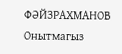ФӘЙЗРАХМАНОВ
Онытмагыз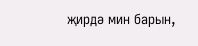җирдә мин барын,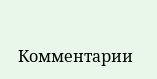Комментарии